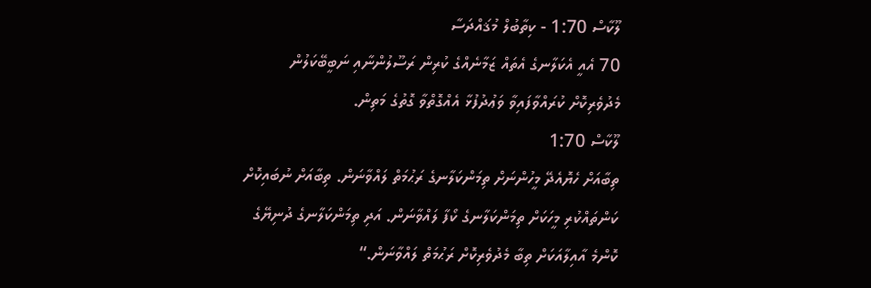ލޫކާސް 1:70 - ކިތާބުލް މުޤައްދަސާ
70 އެއީ އެކަލާނގެ އެތައް ޒަމާނެއްގެ ކުރިން ރަސޫލުންނާއި ނަބީބޭކަލުން މެދުވެރިކޮށް ކުރައްވާފައިވާ ވަޢުދުފުޅާ އެއްގޮތްވާ ގޮތުގެ މަތިން.
ލޫކާސް 1:70
ތިބާއަށް ހެޔޮއެދޭ މީހުންނަށް ތިމަންކަލާނގެ ރަޙުމަތް ލައްވާނަން. ތިބާއަށް ނުބައިކޮށް ކަންތައްކުރި މީހަކަށް ތިމަންކަލާނގެ ކޯފާ ލައްވާނަން. އަދި ތިމަންކަލާނގެ ދުނިޔޭގެ ކޮންމެ އާއިލާއަކަށް ތިބާ މެދުވެރިކޮށް ރަޙުމަތް ލައްވާނަން.“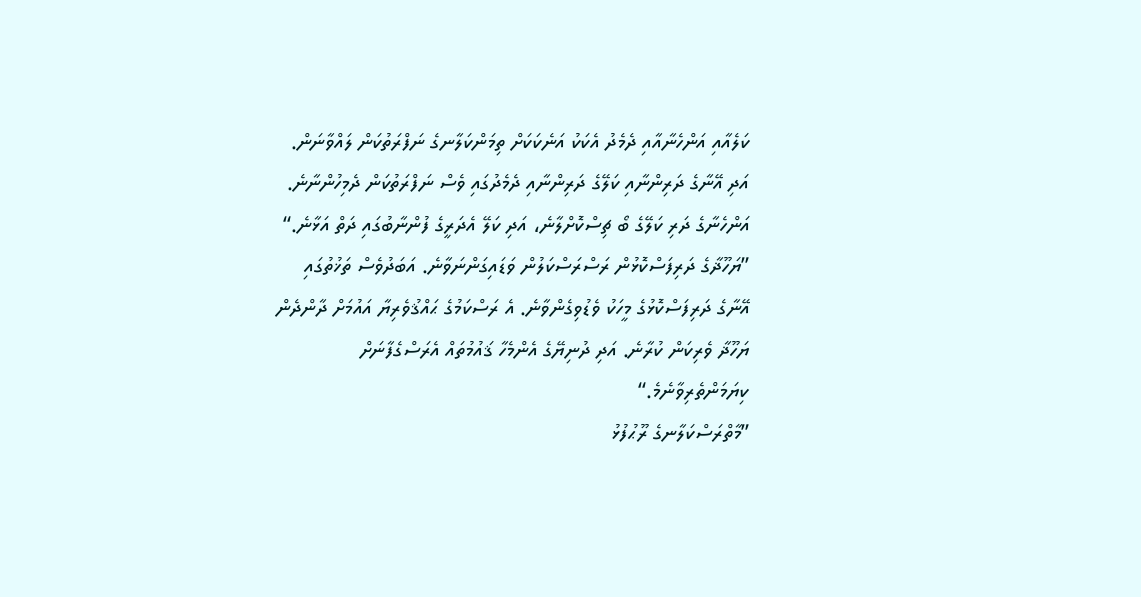ކަލެއާއި އަންހެނާއާއި ދެމެދު އެކަކު އަނެކަކަށް ތިމަންކަލާނގެ ނަފްރަތުކަން ލައްވާނަން. އަދި އޭނާގެ ދަރިންނާއި ކަލޭގެ ދަރިންނާއި ދެމެދުގައި ވެސް ނަފްރަތުކަން ދެމިހުންނާނެ. އަންހެނާގެ ދަރި ކަލޭގެ ބޯ ޗިސްކޮށްލާނެ، އަދި ކަލޭ އެދަރީގެ ފުންނާބުގައި ދަތް އަޅާނެ.“
”ޔަހޫޛާގެ ދަރިފަސްކޮޅުން ރަސްރަސްކަލުން ވަޑައިގަންނަވާނެ. އަބަދުވެސް ތަޚުތުގައި އޭނާގެ ދަރިފަސްކޮޅުގެ މީހަކު ވެޑުވިގެންވާނެ. އެ ރަސްކަމުގެ ޙައްޤުވެރިޔާ އައުމަށް ދާންދެން ޔަހޫޛާ ވެރިކަން ކުރާނެ. އަދި ދުނިޔޭގެ އެންމެހާ ޤައުމުތައް އެރަސްގެފާނަށް ކިޔަމަންތެރިވާނެމެ.“
”މާތްރަސްކަލާނގެ ރޫޙުފުޅު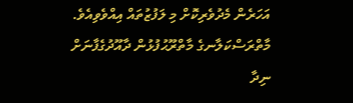އަހަރެން މެދުވެރިކޮށް މި ލަފުޒުތައް އިއްވެވިއެވެ.
މާތްރަސްކަލާނގެ މާތްރޫޙުފުޅުން ދާއޫދުގެފާނަށް ނިދާ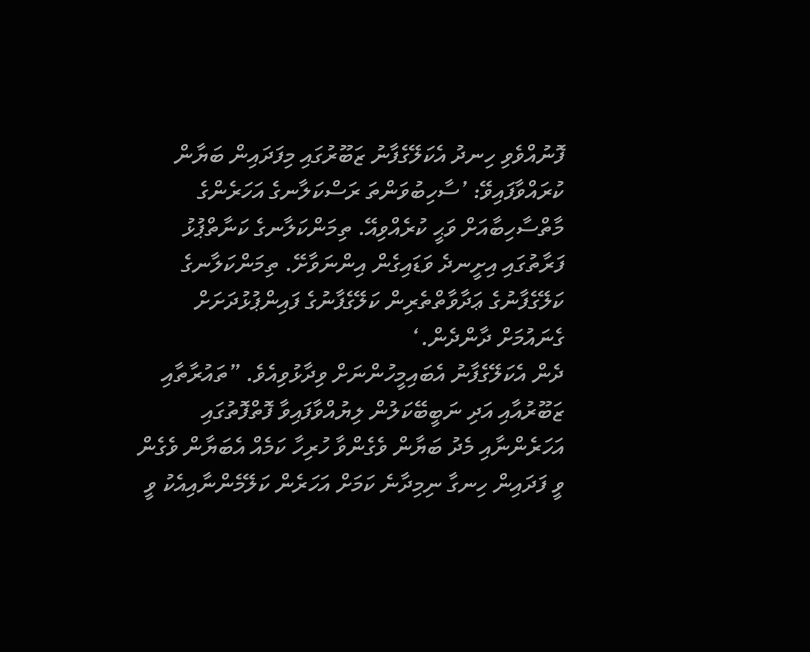ފޮނުއްވެވި ހިނދު އެކަލޭގެފާނު ޒަބޫރުގައި މިފަދައިން ބަޔާން ކުރައްވާފައިވޭ: ’ސާހިބުވަންތަ ރަސްކަލާނގެ އަހަރެންގެ މާތްސާހިބާއަށް ވަޙީ ކުރެއްވިއޭ. ތިމަންކަލާނގެ ކަނާތްޕުޅު ފަރާތުގައި އިށީނދެ ވަޑައިގެން އިންނަވާށޭ. ތިމަންކަލާނގެ ކަލޭގެފާނުގެ ޢަދާވާތްތެރިން ކަލޭގެފާނުގެ ފައިންޕުޅުދަށަށް ގެނައުމަށް ދާންދެން.‘
ދެން އެކަލޭގެފާނު އެބައިމީހުންނަށް ވިދާޅުވިއެވެ. ”ތައުރާތާއި ޒަބޫރުއާއި އަދި ނަބީބޭކަލުން ލިޔުއްވާފައިވާ ފޮތްފޮތުގައި އަހަރެންނާއި މެދު ބަޔާން ވެގެންވާ ހުރިހާ ކަމެއް އެބަޔާން ވެގެން ވީ ފަދައިން ހިނގާ ނިމިދާނެ ކަމަށް އަހަރެން ކަލޭމެންނާއިއެކު ވީ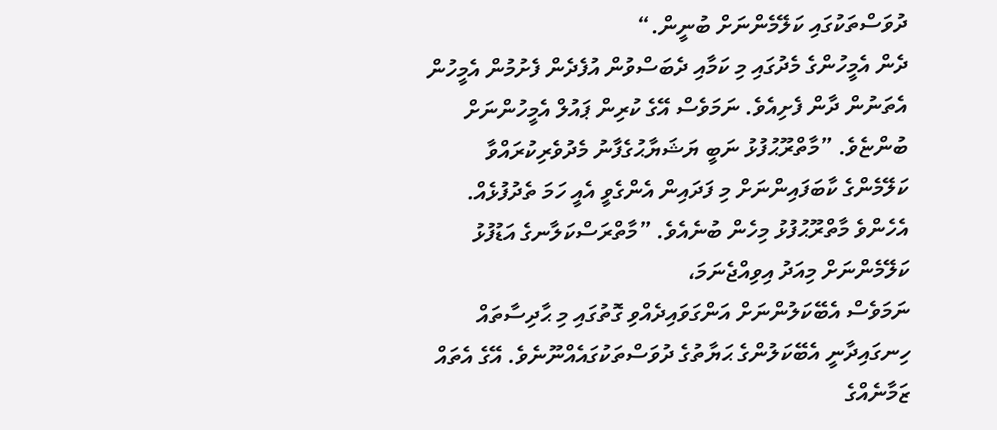ދުވަސްތަކުގައި ކަލޭމެންނަށް ބުނީން.“
ދެން އެމީހުންގެ މެދުގައި މި ކަމާއި ދެބަސްވުން އުފެދެން ފެށުމުން އެމީހުން އެތަނުން ދާން ފެށިއެވެ. ނަމަވެސް އޭގެ ކުރިން ޕައުލް އެމީހުންނަށް ބުންޏެވެ. ”މާތްރޫޙުފުޅު ނަބީ ޔަޝަޔާޙުގެފާނު މެދުވެރިކުރައްވާ ކަލޭމެންގެ ކާބަފައިންނަށް މި ފަދައިން އެންގެވީ އެއީ ހަމަ ތެދުފުޅެއް.
އެހެންވެ މާތްރޫޙުފުޅު މިހެން ބުނެއެވެ. ”މާތްރަސްކަލާނގެ އަޑުފުޅު ކަލޭމެންނަށް މިއަދު އިވިއްޖެނަމަ،
ނަމަވެސް އެބޭކަލުންނަށް އަންގަވައިދެއްވި ގޮތުގައި މި ޙާދިސާތައް ހިނގައިދާނީ އެބޭކަލުންގެ ޙަޔާތުގެ ދުވަސްތަކުގައެއްނޫނެވެ. އޭގެ އެތައް ޒަމާނެއްގެ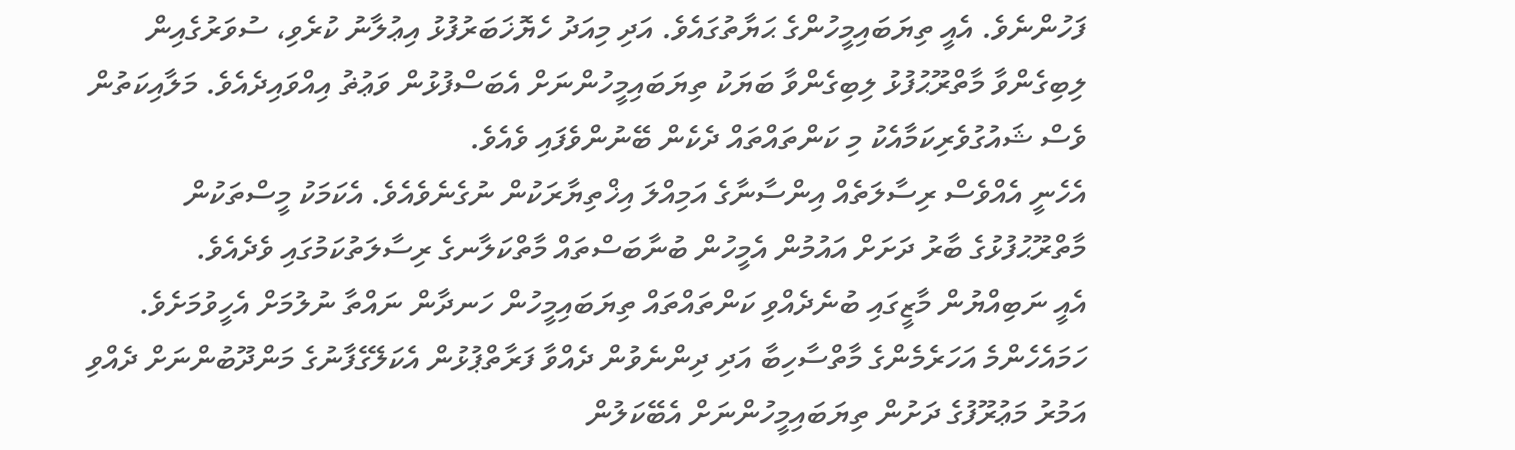ފަހުންނެވެ. އެއީ ތިޔަބައިމީހުންގެ ޙަޔާތުގައެވެ. އަދި މިއަދު ހެޔޮޚަބަރުފުޅު އިޢުލާނު ކުރެވި، ސުވަރުގެއިން ލިބިގެންވާ މާތްރޫޙުފުޅު ލިބިގެންވާ ބަޔަކު ތިޔަބައިމީހުންނަށް އެބަސްފުޅުން ވަޢުޡު އިއްވައިދެއެވެ. މަލާއިކަތުން ވެސް ޝައުގުވެރިކަމާއެކު މި ކަންތައްތައް ދެކެން ބޭނުންވެފައި ވެއެވެ.
އެހެނީ އެއްވެސް ރިސާލަތެއް އިންސާނާގެ އަމިއްލަ އިޚްތިޔާރަކުން ނުގެނެވެއެވެ. އެކަމަކު މީސްތަކުން މާތްރޫޙުފުޅުގެ ބާރު ދަށަށް އައުމުން އެމީހުން ބުނާބަސްތައް މާތްކަލާނގެ ރިސާލަތުކަމުގައި ވެދެއެވެ.
އެއީ ނަބިއްޔުން މާޒީގައި ބުނެދެއްވި ކަންތައްތައް ތިޔަބައިމީހުން ހަނދާން ނައްތާ ނުލުމަށް އެހީވުމަށެވެ. ހަމައެހެންމެ އަހަރެމެންގެ މާތްސާހިބާ އަދި ދިންނެވުން ދެއްވާ ފަރާތްޕުޅުން އެކަލޭގެފާނުގެ މަންދޫބުންނަށް ދެއްވި އަމުރު މަޢުރޫފުގެ ދަށުން ތިޔަބައިމީހުންނަށް އެބޭކަލުން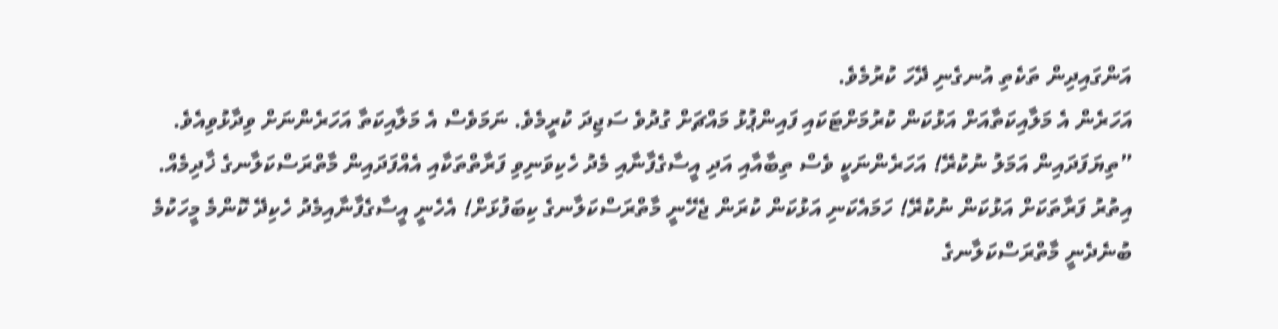އަންގައިދިން ތަކެތި އުނގެނި ދޭހަ ކުރުމެވެ.
އަހަރެން އެ މަލާއިކަތާއަށް އަޅުކަން ކުރުމަށްޓަކައި ފައިންޕުޅު މައްޗަށް ގުދުވެ ސަޖިދަ ކުރީމެވެ. ނަމަވެސް އެ މަލާއިކަތާ އަހަރެންނަށް ވިދާޅުވިއެވެ. ”ތިޔަފަދައިން އަމަލު ނުކުރޭ! އަހަރެންނަކީ ވެސް ތިބާއާއި އަދި އީސާގެފާނާއި މެދު ހެކިވަނިވި ފަރާތްތަކާއި އެއްފަދައިން މާތްރަސްކަލާނގެ ޚާދިމެއް. އިތުރު ފަރާތަކަށް އަޅުކަން ނުކުރޭ! ހަމައެކަނި އަޅުކަން ކުރަން ޖެހޭނީ މާތްރަސްކަލާނގެ ކިބަފުޅަށް! އެހެނީ އީސާގެފާނާއިމެދު ހެކިދޭ ކޮންމެ މީހަކުމެ ބުނެދެނީ މާތްރަސްކަލާނގެ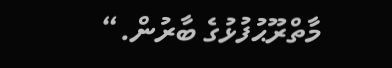މާތްރޫޙުފުޅުގެ ބާރުން.“